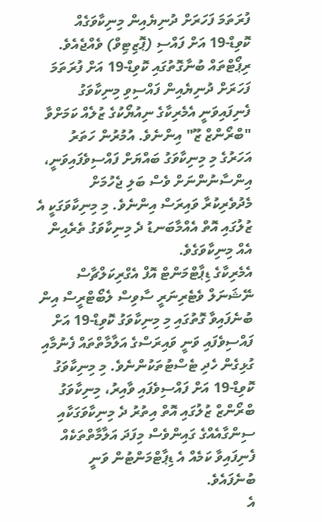ފުރަތަމަ ފަހަރަށް ދުނިޔެއިން މިނިކާވަގެއް ކޮވިޑް-19 އަށް ފައްސި (ޕޮޒިޓިވް) ވެއްޖެއެވެ.
ރިޕޯޓްތައް ބުނާގޮތުގައި ކޮވިޑް-19 އަށް ފުރަތަމަ ފަހަރަށް ދުނިޔެއިން ފައްސިވި މިނިކާވަގު ފެނިފައިވަނީ އެމެރިކާގެ ނިއުޔޯކުގެ ޒުލެއް ކަމަށްވާ "ބްރޯންޒް ޒޫ" އިންނެވެ. އުމުރުން ހަތަރު އަހަރުގެ މި މިނިކާވަގު ބައްޔަށް ފައްސިވެފައިވަނީ، އިންސާނުންނަށް ވެސް ބަލި ޖެހުމަށް މެދުވެރިކުރާ ވައިރަސް އިންނެވެ. މި މިނިކާވަގަކީ އެ ޒުލުގައި އޮތް އެއްމާބަނޑު ދެ މިނިކާވަގު ތެރެއިން އެއް މިނިކާވަގެވެ.
އެމެރިކާގެ ޑިޕާޓްމަންޓް އޮފް އެގްރިކަލްޗާސް ނޭޝަނަލް ވެޓެރިނަރީ ސާވިސް ލެބޯޓްރީސް އިން ބުނެފައިވާ ގޮތުގައި މި މިނިކާވަގު ކޮވިޑް-19 އަށް ފައްސިވެފައި ވަނީ ވައިރަސްގެ އަލާމާތްތައް ފެނުމާއި ގުޅިގެން ހެދި ޓެސްޓުތަކުންނެވެ. މި މިނިކާވަގު ކޮވިޑް-19 އަށް ފައްސިވެފައި ވާއިރު، މިނިކާވަގު ބްރޯންޒް ޒުލުގައި އޮތް އިތުރު ދެ މިނިކާވަގަކާއި ސިންގާއެއްގެ ގައިންވެސް މިފަދަ އަލާމާތްތަކެއް ފެނިފައިވާ ކަމެއް އެ ޑިޕާޓްމަންޓުން ވަނީ ބުނެފައެވެ.
އެ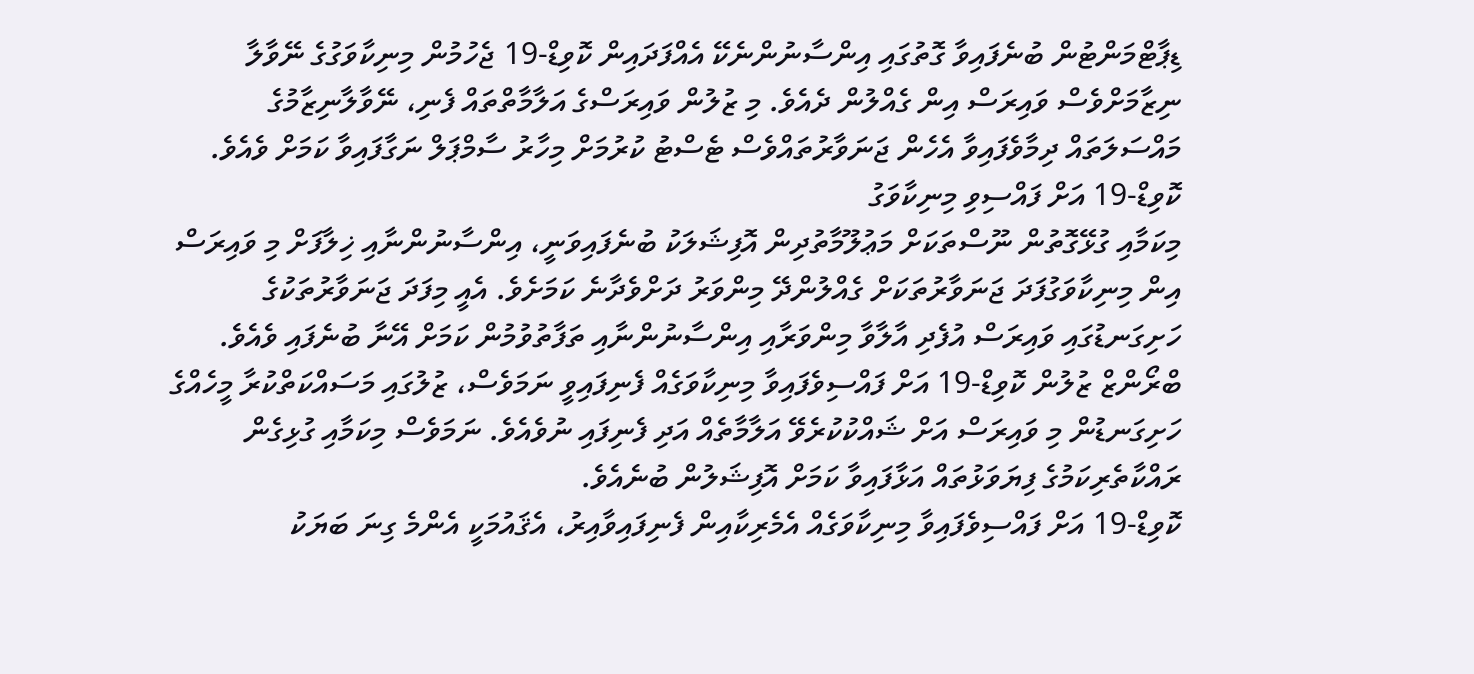ޑިޕާޓްމަންޓުން ބުނެފައިވާ ގޮތުގައި އިންސާނުންނެކޭ އެއްފަދައިން ކޮވިޑް-19 ޖެހުމުން މިނިކާވަގުގެ ނޭވާލާ ނިޒާމަށްވެސް ވައިރަސް އިން ގެއްލުން ދެއެވެ. މި ޒުލުން ވައިރަސްގެ އަލާމާތްތައް ފެނި، ނޭވާލާނިޒާމުގެ މައްސަލަތައް ދިމާވެފައިވާ އެހެން ޖަނަވާރުތައްވެސް ޓެސްޓު ކުރުމަށް މިހާރު ސާމްޕަލް ނަގާފައިވާ ކަމަށް ވެއެވެ.
ކޮވިޑް-19 އަށް ފައްސިވި މިނިކާވަގު
މިކަމާއި ގުޅޭގޮތުން ނޫސްތަކަށް މަޢުލޫމާތުދިން އޮފިޝަލަކު ބުނެފައިވަނީ، އިންސާނުންނާއި ޚިލާފަށް މި ވައިރަސް އިން މިނިކާވަގުފަދަ ޖަނަވާރުތަކަށް ގެއްލުންދޭ މިންވަރު ދަށްވެދާނެ ކަމަށެވެ. އެއީ މިފަދަ ޖަނަވާރުތަކުގެ ހަށިގަނޑުގައި ވައިރަސް އުފެދި އާލާވާ މިންވަރާއި އިންސާނުންނާއި ތަފާތުވުމުން ކަމަށް އޭނާ ބުނެފައި ވެއެވެ.
ބްރޯންޒް ޒުލުން ކޮވިޑް-19 އަށް ފައްސިވެފައިވާ މިނިކާވަގެއް ފެނިފައިވީ ނަމަވެސް، ޒުލުގައި މަސައްކަތްކުރާ މީހެއްގެ ހަށިގަނޑުން މި ވައިރަސް އަށް ޝައްކުކުރެވޭ އަލާމާތެއް އަދި ފެނިފައި ނުވެއެވެ. ނަމަވެސް މިކަމާއި ގުޅިގެން ރައްކާތެރިކަމުގެ ފިޔަވަޅުތައް އަޅާފައިވާ ކަމަށް އޮފިޝަލުން ބުނެއެވެ.
ކޮވިޑް-19 އަށް ފައްސިވެފައިވާ މިނިކާވަގެއް އެމެރިކާއިން ފެނިފައިވާއިރު، އެޤައުމަކީ އެންމެ ގިނަ ބަޔަކު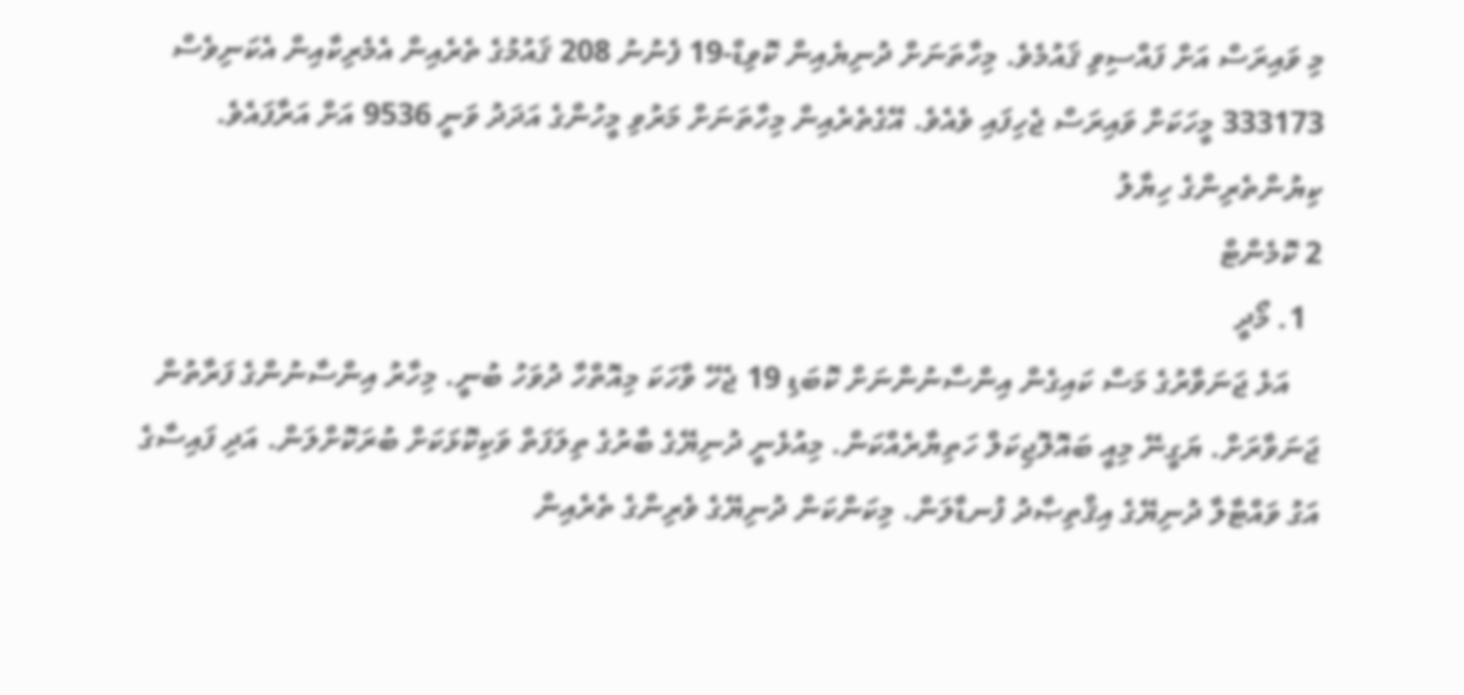މި ވައިރަސް އަށް ފައްސިވި ޤައުމެވެ. މިހާތަނަށް ދުނިޔެއިން ކޮވިޑް-19 ފެނުނު 208 ޤައުމުގެ ތެރެއިން އެމެރިކާއިން އެކަނިވެސް 333173 މީހަކަށް ވައިރަސް ޖެހިފައި ވެއެވެ. އޭގެތެރެއިން މިހާތަނަށް މަރުވި މީހުންގެ އަދަދު ވަނީ 9536 އަށް އަރާފައެވެ.
ކިޔުންތެރިންގެ ހިޔާލު
2 ކޮމެންޓް
  1. މޯދީ
    އަޅެ ޖަނަވާރުގެ މަސް ކައިގެން އިންސާނުންނަށް ކޮބަޑި 19 ޖެހޭ ވާހަކަ މިއޮތްހާ ދުވަހު ބުނީ. މިހާރު އިންސާނުންގެ ފަރާތުން ޖަނަވާރަށް. ޔަގީނޭ މިއީ ބައޮލޮޖިކަލް ހަތިޔާރެއްކަން. މިއުޅެނީ ދުނިޔޭގެ ބާރުގެ ތިލަފަތް ވަކިކޮޅަކަށް ބުރަކޮށްލަން. އަދި ފައިސާގެ އަގު ވައްޓާލާ ދުނިޔޭގެ އިޤްތިޞާދު ފުނޑާލަން. މިކަންކަން ދުނިޔޭގެ ވެރިންގެ ތެރެއިން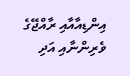އިންޑިއާއާއި ރާއްޖޭގެ ވެރިންނާއި އަދި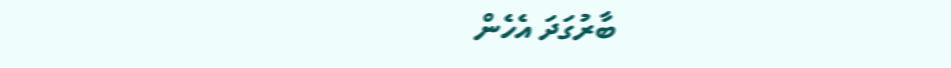ބާރުގަދަ އެހެން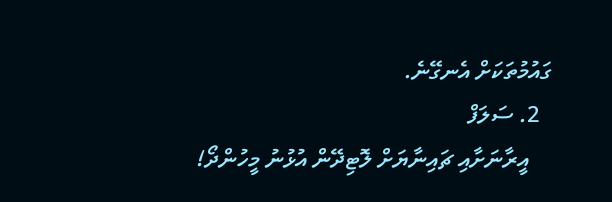ގައުމުތަކަށް އެނގޭނެ.
  2. ސަލަފް
    އީރާނަށާއި ޗައިނާޔަށް ލޮޓިދޭން އުޅުނު މީހުންދޯ!